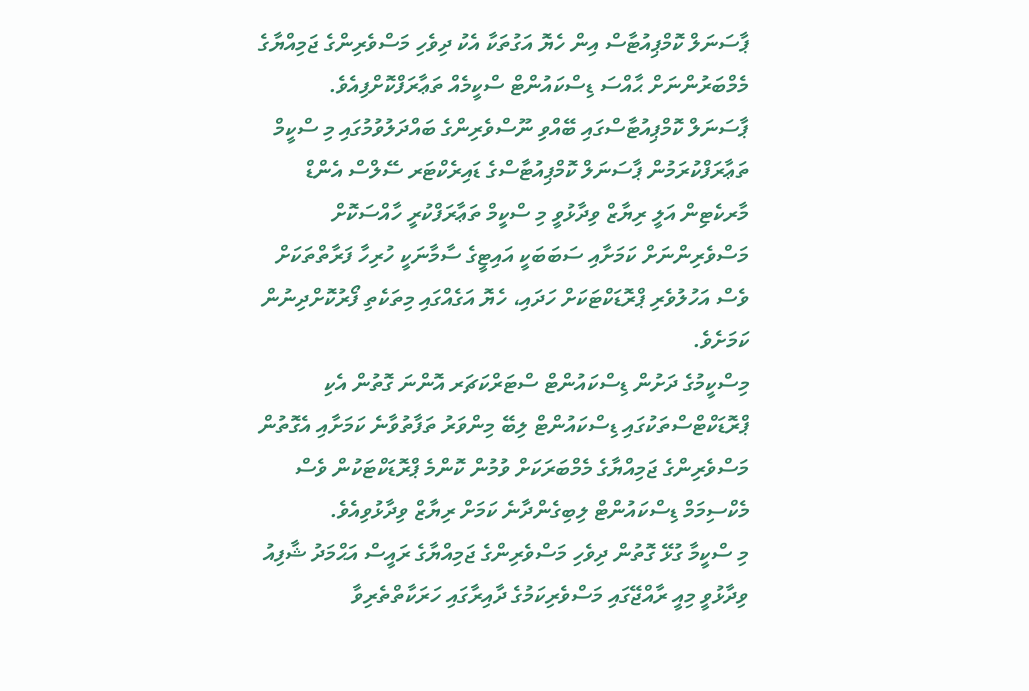ޕާސަނަލް ކޮމްޕިއުޓާސް އިން ހެޔޮ އަގުތަކާ އެކު ދިވެހި މަސްވެރިންގެ ޖަމިއްޔާގެ މެމްބަރުންނަށް ޙާއްސަ ޑިސްކައުންޓް ސްކީމެއް ތަޢާރަފްކޮށްފިއެވެ.
ޕާސަނަލް ކޮމްޕިއުޓާސްގައި ބޭއްވި ނޫސްވެރިންގެ ބައްދަލުވުމުގައި މި ސްކީމް ތަޢާރަފްކުރަމުން ޕާސަނަލް ކޮމްޕިއުޓާސްގެ ޑައިރެކްޓަރ ސޭލްސް އެންޑް މާރކެޓިން އަލީ ރިޔާޒް ވިދާޅުވީ މި ސްކީމް ތަޢާރަފްކުރީ ހާއްސަކޮށް މަސްވެރިންނަށް ކަމަށާއި ސަބަބަކީ އައިޓީގެ ސާމާނަކީ ހުރިހާ ފަރާތްތަކަށް ވެސް އަހުލުވެރި ޕްރޮޑަކްޓަކަށް ހަދައި، ހެޔޮ އަގެއްގައި މިތަކެތި ފޯރުކޮށްދިނުން ކަމަށެވެ.
މިސްކީމުގެ ދަށުން ޑިސްކައުންޓް ސްޓަރްކަޗަރ އޮންނަ ގޮތުން އެކި ޕްރޮޑަކްޓްސްތަކުގައި ޑިސްކައުންޓް ލިބޭ މިންވަރު ތަފާތުވާނެ ކަމަށާއި އެގޮތުން މަސްވެރިންގެ ޖަމިއްޔާގެ މެމްބަރަކަށް ވުމުން ކޮންމެ ޕްރޮޑަކްޓަކުން ވެސް މެކްސިމަމް ޑިސްކައުންޓް ލިބިގެންދާނެ ކަމަށް ރިޔާޒް ވިދާޅުވިއެވެ.
މި ސްކީމާ ގުޅޭ ގޮތުން ދިވެހި މަސްވެރިންގެ ޖަމިއްޔާގެ ރައީސް އަޙްމަދު ޝާފިއު ވިދާޅުވީ މިއީ ރާއްޖޭގައި މަސްވެރިކަމުގެ ދާއިރާގައި ހަރަކާތްތެރިވާ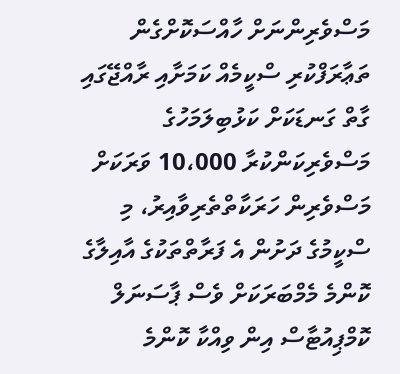މަސްވެރިންނަށް ހާއްސަކޮށްގެން ތަޢާރަފްކުރި ސްކީމެއް ކަމަށާއި ރާއްޖޭގައި ގާތް ގަނޑަކަށް ކަޅުބިލަމަހުގެ މަސްވެރިކަންކުރާ 10،000 ވަރަކަށް މަސްވެރިން ހަރަކާތްތެރިވާއިރު، މި ސްކީމުގެ ދަށުން އެ ފަރާތްތަކުގެ އާއިލާގެ ކޮންމެ މެމްބަރަކަށް ވެސް ޕާސަނަލް ކޮމްޕިއުޓާސް އިން ވިއްކާ ކޮންމެ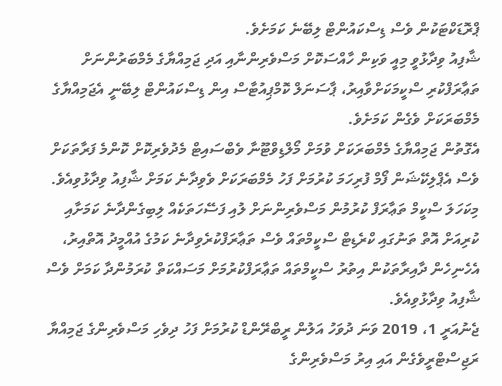ޕްރޮޑަކްޓަކުން ވެސް ޑިސްކައުންޓް ލިބޭނެ ކަމަށެވެ.
ޝާފިއު ވިދާޅުވީ މިއީ ވަކިން ހާއްސަކޮށް މަސްވެރިންނާއި އަދި ޖަމިއްޔާގެ މެމްބަރުންނަށް ތަޢާރަފްކުރި ސްކީމަކަށްވާއިރު، ޕާސަނަލް ކޮމްޕިއުޓާސް އިން ޑިސްކައުންޓް ލިބޭނީ އެޖަމިއްޔާގެ މެމްބަރަކަށް ވެގެން ކަމަށެވެ.
އެގޮތުން ޖަމިއްޔާގެ މެމްބަރަކަށް ވުމަށް މޯލްޑިވްޓޫނާ ވެބްސައިޓް މެދުވެރިކޮށް ކޮންމެ ފަރާތަކަށް ވެސް އެޕްލިކޭޝަން ފޯމް ފުރިހަމަ ކުރުމަށް ފަހު މެމްބަރަކަށް ވެވިދާނެ ކަމަށް ޝާފިއު ވިދާޅުވިއެވެ.
މިކަހަލަ ސްކީމް ތަޢާރަފް ކުރުމުން މަސްވެރިންނަށް ލުއި ފަސޭހަތަކެއް ލިބިގެންދާނެ ކަމަށާއި ކުރިއަށް އޮތް ތަނުގައި ކްރެޑިޓް ސްކީމްތައް ވެސް ތަޢާރަފްކުރެވިދާނެ ކަމުގެ އުއްމީދު އޮތްއިރު، އެހެނިހެން ދާއިރާތަކުން އިތުރު ސްކީމްތައް ތަޢާރަފްކުރުމަށް މަސައްކަތް ކުރަމުންދާ ކަމަށް ވެސް ޝާފިއު ވިދާޅުވިއެވެ.
ޖެނުއަރީ 1، 2019 ވަނަ ދުވަހު އަލުން ރީބްރޭންޑް ކުރުމަށް ފަހު ދިވެހި މަސްވެރިންގެ ޖަމިއްޔާ ރަޖިސްޓްރީވެގެން އައި އިރު މަސްވެރިންގެ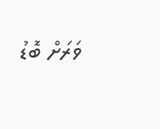ވަރަށް ބޮޑު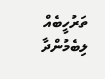ތަރުހީބެއް ލިބެމުންދާ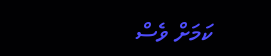ކަމަށް ވެސް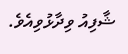ޝާފިއު ވިދާޅުވިއެވެ.